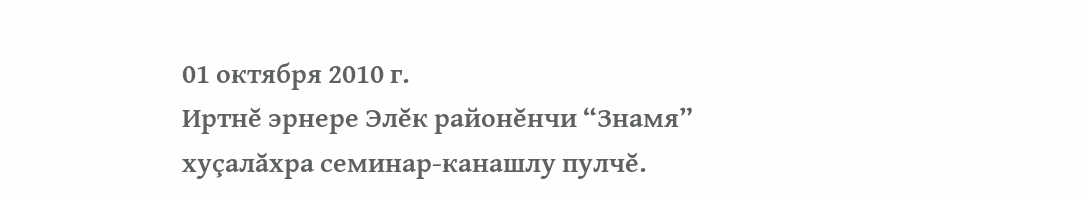01 октября 2010 г.
Иртнĕ эрнере Элĕк районĕнчи “Знамя” хуçалăхра семинар-канашлу пулчĕ.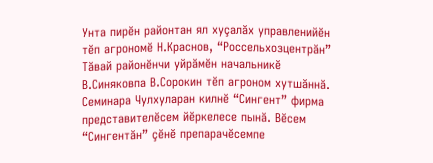Унта пирĕн районтан ял хуçалăх управленийĕн тĕп агрономĕ Н.Краснов, “Россельхозцентрăн” Тăвай районĕнчи уйрăмĕн начальникĕ В.Синяковпа В.Сорокин тĕп агроном хутшăннă. Семинара Чулхуларан килнĕ “Сингент” фирма представителĕсем йĕркелесе пынă. Вĕсем “Сингентăн” çĕнĕ препарачĕсемпе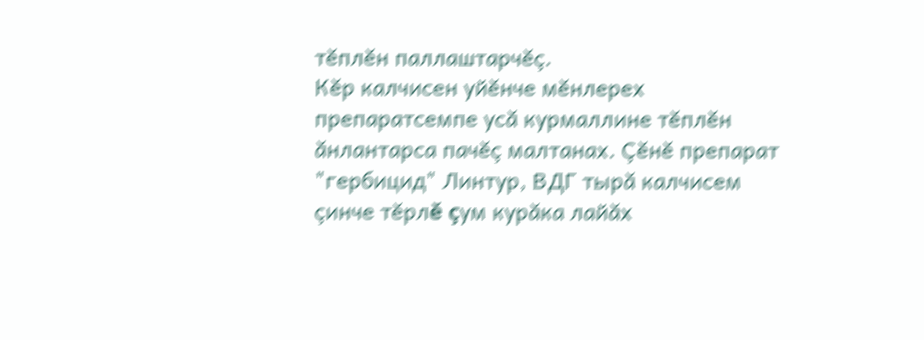тĕплĕн паллаштарчĕç.
Кĕр калчисен уйĕнче мĕнлерех препаратсемпе усă курмаллине тĕплĕн ăнлантарса пачĕç малтанах. Çĕнĕ препарат "гербицид" Линтур, ВДГ тырă калчисем çинче тĕрлĕ çум курăка лайăх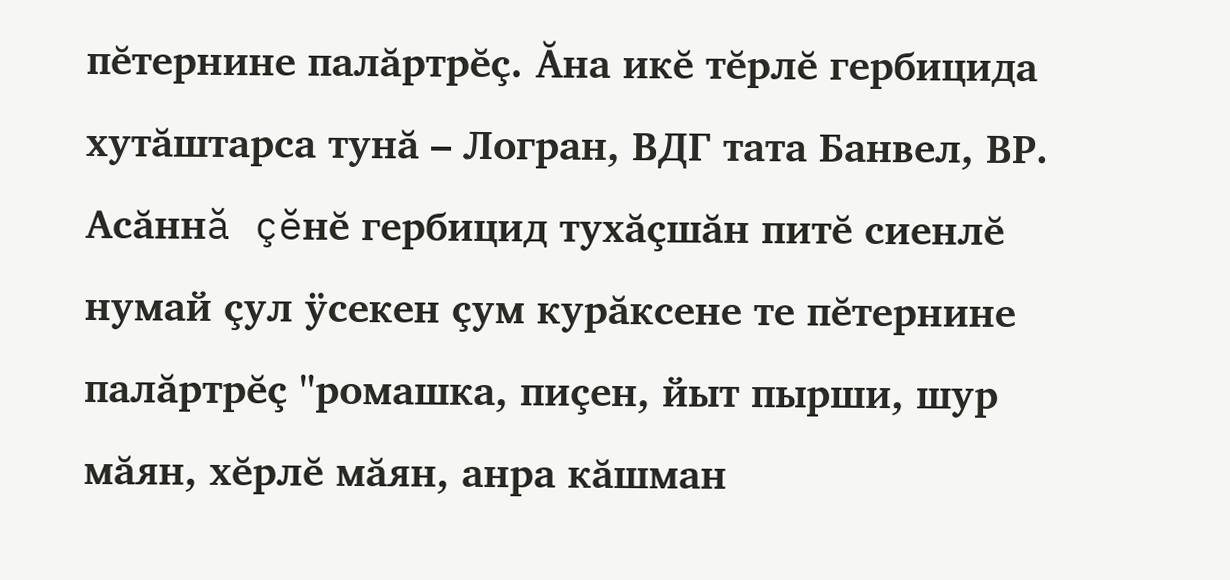пĕтернине палăртрĕç. Ăна икĕ тĕрлĕ гербицида хутăштарса тунă – Логран, ВДГ тата Банвел, ВР. Асăннă çĕнĕ гербицид тухăçшăн питĕ сиенлĕ нумай çул ÿсекен çум курăксене те пĕтернине палăртрĕç "ромашка, пиçен, йыт пырши, шур мăян, хĕрлĕ мăян, анра кăшман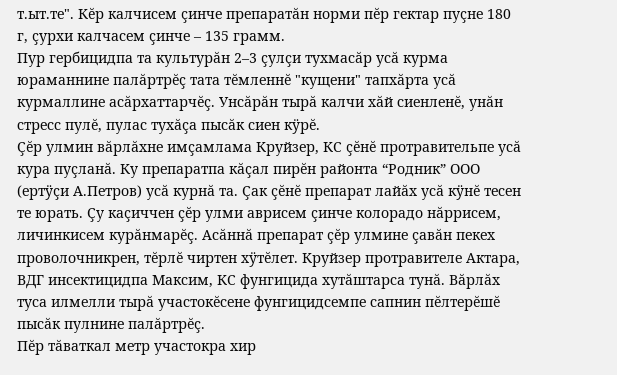т.ыт.те". Кĕр калчисем çинче препаратăн норми пĕр гектар пуçне 180 г, çурхи калчасем çинче – 135 грамм.
Пур гербицидпа та культурăн 2–3 çулçи тухмасăр усă курма юраманнине палăртрĕç тата тĕмленнĕ "кущени" тапхăрта усă курмаллине асăрхаттарчĕç. Унсăрăн тырă калчи хăй сиенленĕ, унăн стресс пулĕ, пулас тухăçа пысăк сиен кÿрĕ.
Çĕр улмин вăрлăхне имçамлама Круйзер, КС çĕнĕ протравительпе усă кура пуçланă. Ку препаратпа кăçал пирĕн районта “Родник” ООО (ертÿçи А.Петров) усă курнă та. Çак çĕнĕ препарат лайăх усă кÿнĕ тесен те юрать. Çу каçиччен çĕр улми аврисем çинче колорадо нăррисем, личинкисем курăнмарĕç. Асăннă препарат çĕр улмине çавăн пекех проволочникрен, тĕрлĕ чиртен хÿтĕлет. Круйзер протравителе Актара, ВДГ инсектицидпа Максим, КС фунгицида хутăштарса тунă. Вăрлăх туса илмелли тырă участокĕсене фунгицидсемпе сапнин пĕлтерĕшĕ пысăк пулнине палăртрĕç.
Пĕр тăваткал метр участокра хир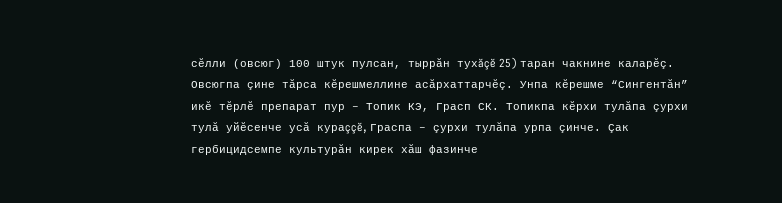сĕлли (овсюг) 100 штук пулсан, тыррăн тухăçĕ 25) таран чакнине каларĕç. Овсюгпа çине тăрса кĕрешмеллине асăрхаттарчĕç. Унпа кĕрешме “Сингентăн” икĕ тĕрлĕ препарат пур – Топик КЭ, Грасп СК. Топикпа кĕрхи тулăпа çурхи тулă уйĕсенче усă кураççĕ, Граспа – çурхи тулăпа урпа çинче. Çак гербицидсемпе культурăн кирек хăш фазинче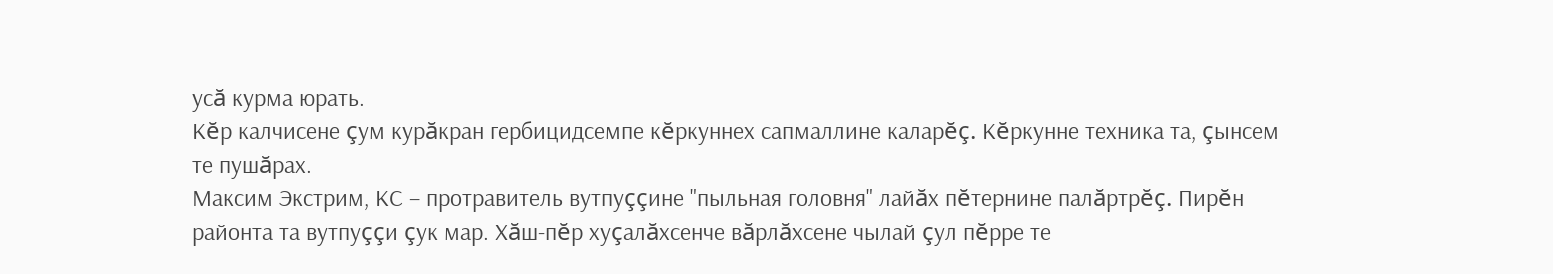усă курма юрать.
Кĕр калчисене çум курăкран гербицидсемпе кĕркуннех сапмаллине каларĕç. Кĕркунне техника та, çынсем те пушăрах.
Максим Экстрим, КС – протравитель вутпуççине "пыльная головня" лайăх пĕтернине палăртрĕç. Пирĕн районта та вутпуççи çук мар. Хăш-пĕр хуçалăхсенче вăрлăхсене чылай çул пĕрре те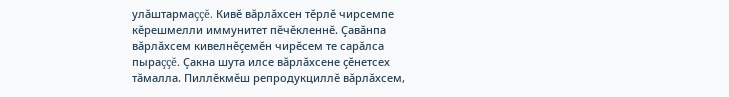улăштармаççĕ. Кивĕ вăрлăхсен тĕрлĕ чирсемпе кĕрешмелли иммунитет пĕчĕкленнĕ. Çавăнпа вăрлăхсем кивелнĕçемĕн чирĕсем те сарăлса пыраççĕ. Çакна шута илсе вăрлăхсене çĕнетсех тăмалла. Пиллĕкмĕш репродукциллĕ вăрлăхсем,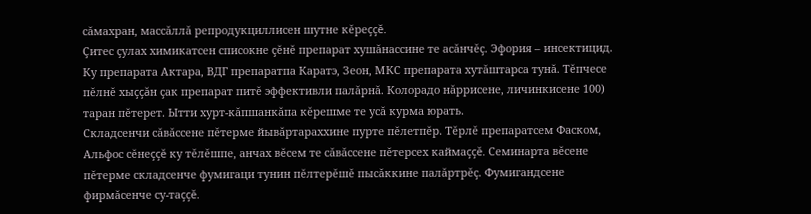сăмахран, массăллă репродукциллисен шутне кĕреççĕ.
Çитес çулах химикатсен списокне çĕнĕ препарат хушăнассине те асăнчĕç. Эфория – инсектицид. Ку препарата Актара, ВДГ препаратпа Каратэ, Зеон, МКС препарата хутăштарса тунă. Тĕпчесе пĕлнĕ хыççăн çак препарат питĕ эффективли палăрнă. Колорадо нăррисене, личинкисене 100) таран пĕтерет. Ытти хурт-кăпшанкăпа кĕрешме те усă курма юрать.
Складсенчи сăвăссене пĕтерме йывăртараххине пурте пĕлетпĕр. Тĕрлĕ препаратсем Фаском, Альфос сĕнеççĕ ку тĕлĕшпе, анчах вĕсем те сăвăссене пĕтерсех каймаççĕ. Семинарта вĕсене пĕтерме складсенче фумигаци тунин пĕлтерĕшĕ пысăккине палăртрĕç. Фумигандсене фирмăсенче су-таççĕ.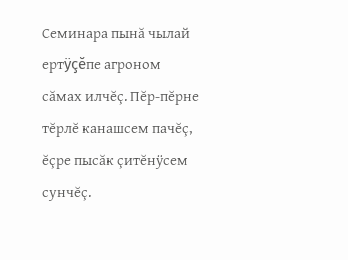Семинара пынă чылай ертÿçĕпе агроном сăмах илчĕç. Пĕр-пĕрне тĕрлĕ канашсем пачĕç, ĕçре пысăк çитĕнÿсем сунчĕç.